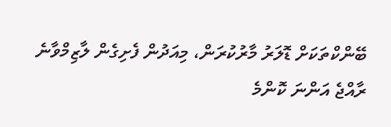ބޭންކްތަކަށް ޑޮލަރު މާރުކުރަން، މިއަދުން ފެށިގެން ލާޒިމްވާނެ
ރާއްޖެ އަންނަ ކޮންމެ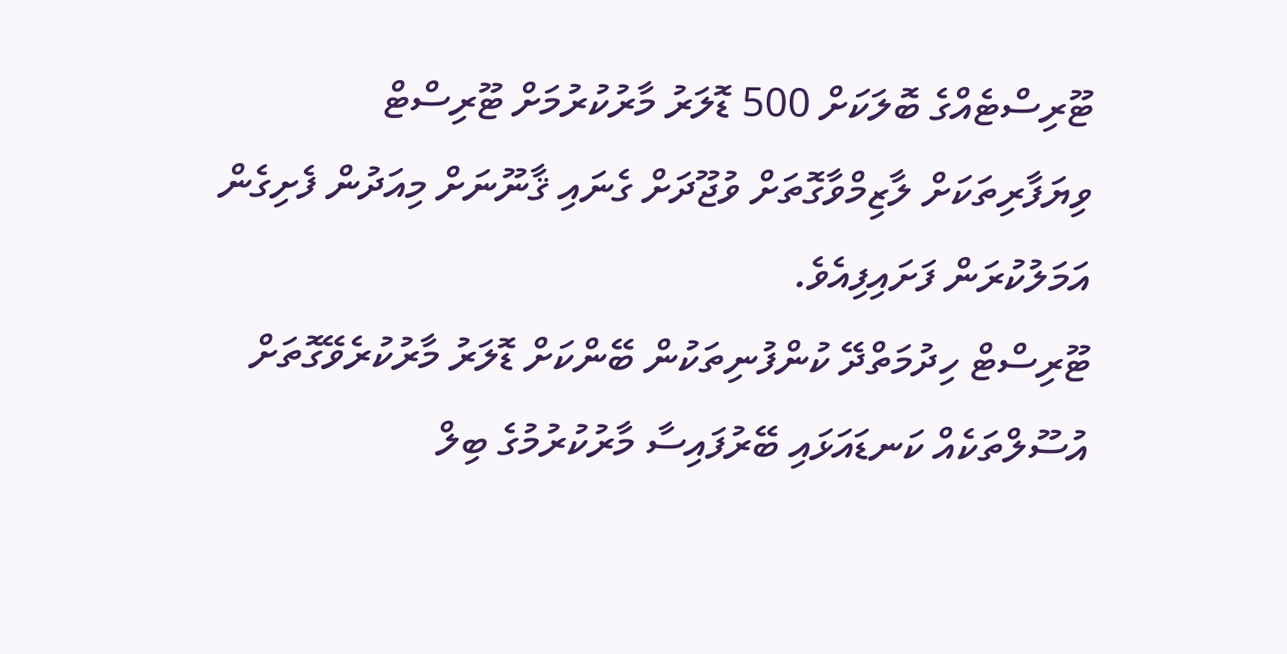ޓޫރިސްޓެއްގެ ބޮލަކަށް 500 ޑޮލަރު މާރުކުރުމަށް ޓޫރިސްޓް ވިޔަފާރިތަކަށް ލާޒިމްވާގޮތަށް ވުޖޫދަށް ގެނައި ޤާނޫނަށް މިއަދުން ފެށިގެން އަމަލުކުރަން ފަށައިފިއެވެ.
ޓޫރިސްޓް ހިދުމަތްދޭ ކުންފުނިތަކުން ބޭންކަށް ޑޮލަރު މާރުކުރެވޭގޮތަށް އުސޫލްތަކެއް ކަނޑައަޅައި ބޭރުފައިސާ މާރުކުރުމުގެ ބިލް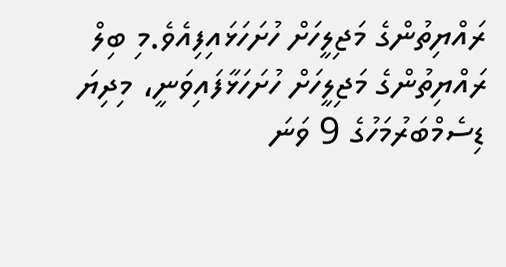ރައްޔިތުންގެ މަޖިލީހަށް ހުށަހަޅައިފިއެވެ.މި ބިލް ރައްޔިތުންގެ މަޖިލީހަށް ހުށަހަޅާފައިވަނީ، މިދިޔަ ޑިސެމްބަރުމަހުގެ 9 ވަނަ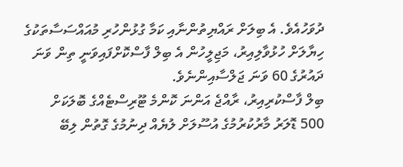ދުވަހުއެވެ. އެ ބިލަށް ރައްޔިތުންނާއި ކަމާ ގުޅުންހުރި މުއައްސަސާތަކުގެ ހިޔާލަށް ހުޅުވާލިއިރު، މަޖިލީހުން އެ ބިލް ފާސްކޮށްފައިވަނީ ތިން ވަނަ ދައުރުގެ 60 ވަނަ ޖަލްސާއިންނެވެ.
ބިލް ފާސްކުރިއިރު، ރާއްޖެ އަންނަ ކޮންމެ ޓޫރިސްޓެއްގެ ބޮލަކަށް 500 ޑޮލަރު މާރުކުރުމުގެ އުސޫލަށް ލުޔެއް ދިނުމުގެ ގޮތުން ލިބޭ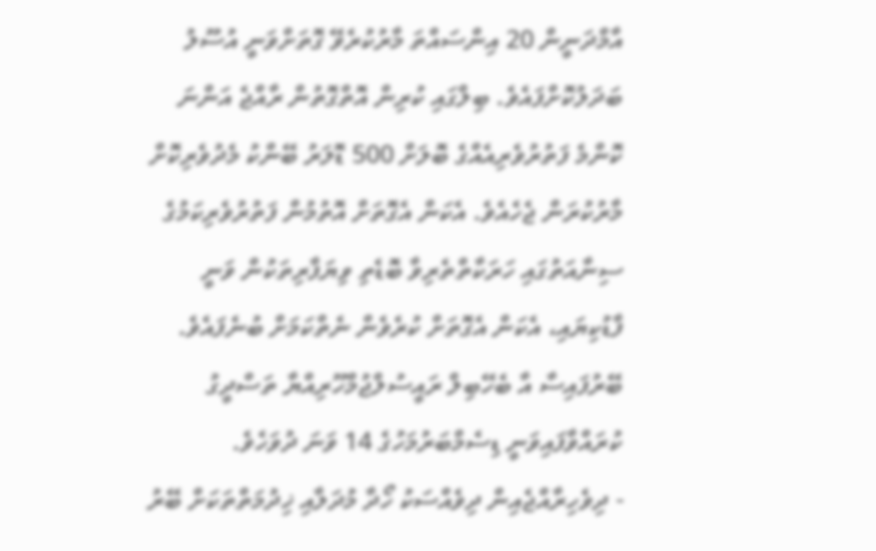އާމްދަނީން 20 އިންސައްތަ މާރުކުރެވޭ ގޮތަށްވަނީ އުސޫލު ބަދަލުކޮށްފައެވެ. ބިލްގައި ކުރިން އޮތްގޮތުން ރާއްޖެ އަންނަ ކޮންމެ ފަތުރުވެރިއެއްގެ ބޮލަށް 500 ޑޮލަރު ބޭންކު މެދުވެރިކޮށް މާރުކުރަން ޖެހެއެވެ. އެކަން އެގޮތަށް އޮތުމުން ފަތުރުވެރިކަމުގެ ސިނާއަތުގައި ހަރަކާތްތެރިވާ ބޮޑެތި ވިޔަފާރިތަކުން ވަނީ ފާޑުކިޔައި، އެކަން އެގޮތަށް ކުރެވެން ނެތްކަމަށް ބުނެފައެވެ.
ބޭރުފައިސާ އާ ބެހޭބިލް ރައީސުލްޖުމްހޫރިއްޔާ ތަސްދީގު ކުރައްވާފައިވަނީ ޑިސެމްބަރުމަހުގެ 14 ވަނަ ދުވަހެވެ.
- ދިވެހިރާއްޖެއިން ދިވެއްސަކު ހޯދާ މުދަލާއި ޚިދުމަތްތަކަށް ބޭރު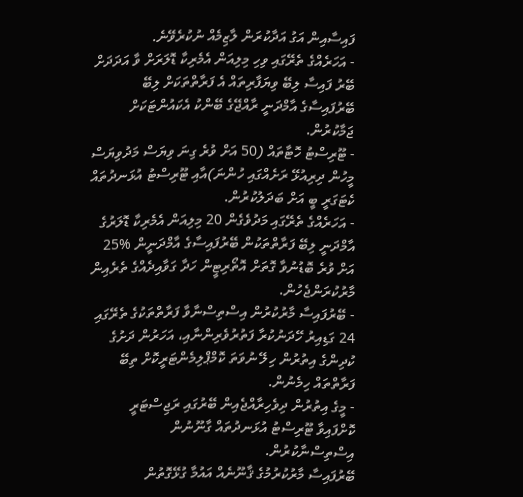ފައިސާއިން އަގު އަދާކުރަން ލާޒިމެއް ނުކުރެވޭނެ.
- އަހަރެއްގެ ތެރޭގައި ވިހި މިލިއަން އެމެރިކާ ޑޮލަރަށް ވާ އަދަދަށް ބޭރު ފައިސާ ލިބޭ ވިޔަފާރިތައް އެ ފަރާތްތަކަށް ލިބޭ ބޭރުފައިސާގެ އާމްދަނީ ރާއްޖޭގެ ބޭންކު އެކައުންޓަކަށް ޖަމާކުރުން.
- ޓޫރިސްޓު ހޮޓާތައް (50 އަށް ވުރެ ގިނަ ވިޔަސް މަދުވިޔަސް މީހުން ދިރިއުޅޭ ރަށެއްގައި ހުންނަ)އާއި ޓޫރިސްޓު އުޅަނދުތައް ކެޓަގަރީ ބީ އަށް ބަދަލުކުރުން.
- އަހަރެއްގެ ތެރޭގައި މަދުވެގެން 20 މިލިއަން އެމެރިކާ ޑޮލަރުގެ އާމްދަނީ ލިބޭ ފަރާތްތަކުން ބޭރުފައިސާގެ އާމްދަނީން %25 އަށް ވުރެ ބޮޑުނުވާ ގޮތަށް އޮތޯރިޓީން ހަދާ ގަވާއިދެއްގެ ތެރެއިން މާރުކުރަންޖެހުން.
- ބޭރުފައިސާ މާރުކުރުން އިސްތިސްނާވާ ފަރާތްތަކުގެ ތެރޭގައި 24 ގަޑިއިރު ހޭދަނުކުރާ ފަތުރުވެރިންނާއި، އަހަރުން ދަށުގެ ކުދިންގެ އިތުރުން ހިލޭ ނުވަތަ ކޮމްޕްލިމެންޓަރީކޮށް ތިބޭ ފަރާތްތައް ހިމެނުން.
- މީގެ އިތުރުން ދިވެހިރާއްޖެއިން ބޭރުގައި ރަޖިސްޓަރީ ކޮށްފައިވާ ޓޫރިސްޓު އުޅަނދުތައް ގާނޫނުން އިސްތިސްނާކުރުން.
ބޭރުފައިސާ މާރުކުރުމުގެ ޤާނޫނެއް އައުމާ ގުޅޭގޮތުން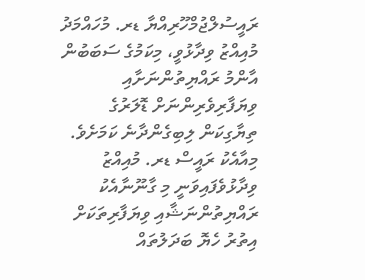ރައީސުލްޖުމްހޫރިއްޔާ ޑރ. މުހައްމަދު މުއިއްޒު ވިދާޅުވީ، މިކަމުގެ ސަބަބުން އާންމު ރައްޔިތުންނަށާއި ވިޔަފާރިވެރިންނަށް ޑޮލަރުގެ ތިޔާގިކަން ލިބިގެންދާނެ ކަމަށެވެ. މިއާއެކު ރައީސް ޑރ. މުއިއްޒު ވިދާޅުވެފައިވަނީ މި ގާނޫނާއެކު ރައްޔިތުންނަޝާއި ވިޔަފާރިތަކަށް އިތުރު ހެޔޮ ބަދަލުތައް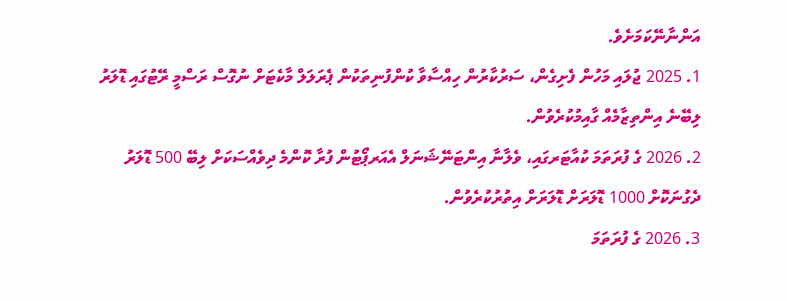އަންނާނޭކަމަށެވެ.
1. 2025 ޖުލައި މަހުން ފެށިގެން، ސަރުކާރުން ހިއްސާވާ ކުންފުނިތަކުން ޕެރަލަލް މާކެޓަށް ނުގޮސް ރަސްމީ ރޭޓުގައި ޑޮލަރު ލިބޭނެ އިންތިޒާމެއް ގާއިމުކުރެވުން.
2. 2026 ގެ ފުރަތަމަ ކުއާޓަރގައި، ވެލާނާ އިންޓަނޭޝަނަލް އެއަރޕޯޓުން ފުރާ ކޮންމެ ދިވެއްސަކަށް ލިބޭ 500 ޑޮލަރު ދެގުނަކޮށް 1000 ޑޮލަރަށް ޑޮލަރަށް އިތުރުކުރެވުން.
3. 2026 ގެ ފުރަތަމަ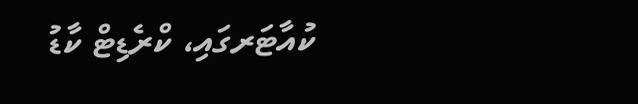ކުއާޓަރގައި، ކްރެޑިޓް ކާޑު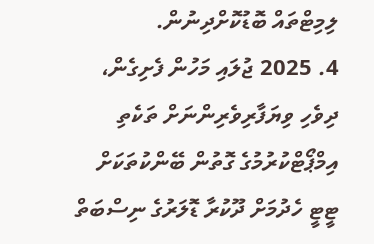ލިމިޓްތައް ބޮޑުކޮށްދިނުން.
4. 2025 ޖުލައި މަހުން ފެށިގެން، ދިވެހި ވިޔަފާރިވެރިންނަށް ތަކެތި އިމްޕޯޓްކުރުމުގެ ގޮތުން ބޭންކުތަކަށް ޓީޓީ ހެދުމަށް ދޫކުރާ ޑޮލަރުގެ ނިސްބަތް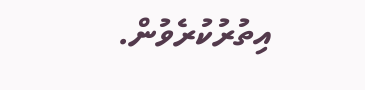އިތުރުކުރެވުން.